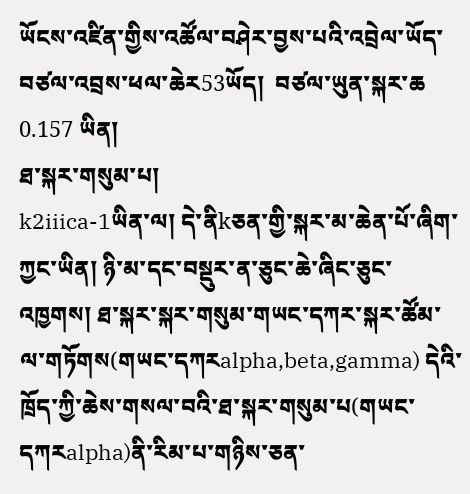ཡོངས་འཛིན་གྱིས་འཚོལ་བཤེར་བྱས་པའི་འབྲེལ་ཡོད་བཙལ་འབྲས་ཕལ་ཆེར53ཡོད།  བཙལ་ཡུན་སྐར་ཆ 0.157 ཡིན།
ཐ་སྐར་གསུམ་པ།
k2iiica-1ཡིན་ལ། དེ་ནིkཅན་གྱི་སྐར་མ་ཆེན་པོ་ཞིག་ཀྱང་ཡིན། ཉི་མ་དང་བསྡུར་ན་ཅུང་ཆེ་ཞིང་ཅུང་འཁྱགས། ཐ་སྐར་སྐར་གསུམ་གཡང་དཀར་སྐར་ཚོམ་ལ་གཏོགས(གཡང་དཀརalpha,beta,gamma) དེའི་ཁྲོད་ཀྱི་ཆེས་གསལ་བའི་ཐ་སྐར་གསུམ་པ(གཡང་དཀརalpha)ནི་རིམ་པ་གཉིས་ཅན་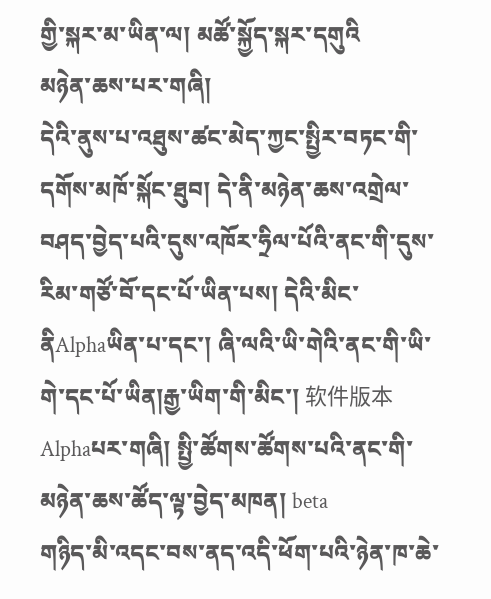གྱི་སྐར་མ་ཡིན་ལ། མཚོ་སྐྱོད་སྐར་དགུའི
མཉེན་ཆས་པར་གཞི།
དེའི་ནུས་པ་འཐུས་ཚང་མེད་ཀྱང་སྤྱིར་བཏང་གི་དགོས་མཁོ་སྐོང་ཐུབ། དེ་ནི་མཉེན་ཆས་འགྲེལ་བཤད་བྱེད་པའི་དུས་འཁོར་ཧྲིལ་པོའི་ནང་གི་དུས་རིམ་གཙོ་བོ་དང་པོ་ཡིན་པས། དེའི་མིང་ནིAlphaཡིན་པ་དང་། ཞི་ལའི་ཡི་གེའི་ནང་གི་ཡི་གེ་དང་པོ་ཡིན།རྒྱ་ཡིག་གི་མིང་། 软件版本 Alphaཔར་གཞི། སྤྱི་ཚོགས་ཚོགས་པའི་ནང་གི་མཉེན་ཆས་ཚོད་ལྟ་བྱེད་མཁན། beta
གཉིད་མི་འདང་བས་ནད་འདི་ཕོག་པའི་ཉེན་ཁ་ཆེ་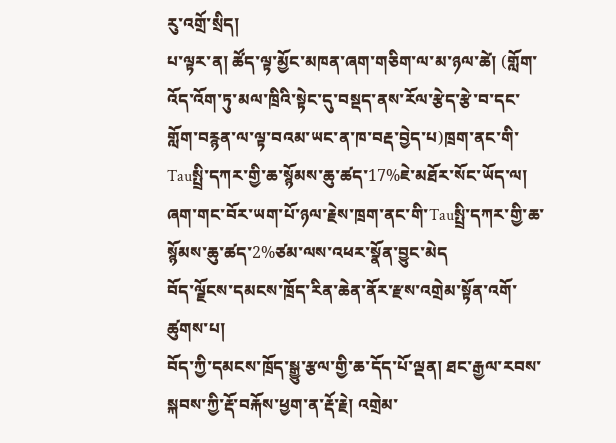རུ་འགྲོ་སྲིད།
པ་ལྟར་ན། ཚོད་ལྟ་མྱོང་མཁན་ཞག་གཅིག་ལ་མ་ཉལ་ཚེ། (གློག་འོད་འོག་ཏུ་མལ་ཁྲིའི་སྟེང་དུ་བསྡད་ནས་རོལ་རྩེད་རྩེ་བ་དང་གློག་བརྙན་ལ་ལྟ་བའམ་ཡང་ན་ཁ་བརྡ་བྱེད་པ)ཁྲག་ནང་གི་Tauསྤྲི་དཀར་གྱི་ཆ་སྙོམས་ཆུ་ཚད་17%ཇེ་མཐོར་སོང་ཡོད་ལ། ཞག་གང་བོར་ཡག་པོ་ཉལ་རྗེས་ཁྲག་ནང་གི་Tauསྤྲི་དཀར་གྱི་ཆ་སྙོམས་ཆུ་ཚད་2%ཙམ་ལས་འཕར་སྣོན་བྱུང་མེད
བོད་ལྗོངས་དམངས་ཁྲོད་རིན་ཆེན་ནོར་རྫས་འགྲེམ་སྟོན་འགོ་ཚུགས་པ།
བོད་ཀྱི་དམངས་ཁྲོད་སྒྱུ་རྩལ་གྱི་ཆ་དོད་པོ་ལྡན། ཐང་རྒྱལ་རབས་སྐབས་ཀྱི་རྡོ་བརྐོས་ཕྱག་ན་རྡོ་རྗེ། འགྲེམ་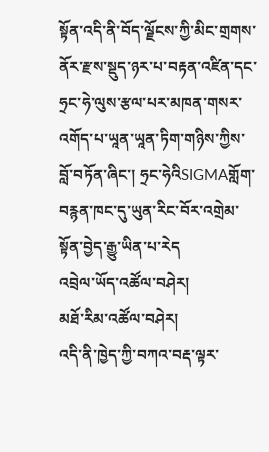སྟོན་འདི་ནི་བོད་ལྗོངས་ཀྱི་མིང་གྲགས་ནོར་རྫས་སྡུད་ཉར་པ་བརྟན་འཛིན་དང་ཧྲང་ཧེ་ལུས་རྩལ་པར་མཁན་གསར་འགོད་པ་ཡཱན་ཡཱན་ཏིག་གཉིས་ཀྱིས་བློ་བཏོན་ཞིང་། ཧྲང་ཧེའིSIGMAགློག་བརྙན་ཁང་དུ་ཡུན་རིང་བོར་འགྲེམ་སྟོན་བྱེད་རྒྱུ་ཡིན་པ་རེད
འབྲེལ་ཡོད་འཚོལ་བཤེར།
མཐོ་རིམ་འཚོལ་བཤེར།
འདི་ནི་ཁྱེད་ཀྱི་བཀའ་བརྡ་ལྟར་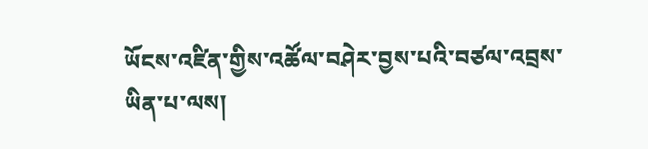ཡོངས་འཛིན་གྱིས་འཚོལ་བཤེར་བྱས་པའི་བཙལ་འབྲས་ཡིན་པ་ལས།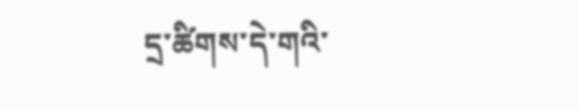དྲ་ཚིགས་དེ་གའི་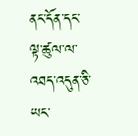ནང་དོན་དང་ལྟ་ཚུལ་ལ་འཐད་འདུན་ཅི་ཡང་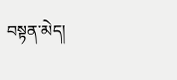བསྟན་མེད།